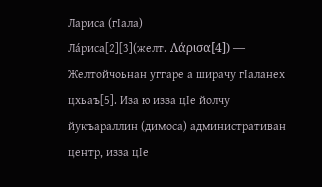Лариса (гӀала)
Ла́риса[2][3](желт. Λάρισα[4]) — Желтойчоьнан уггаре а ширачу гӀаланех цхьаъ[5]. Иза ю изза цӀе йолчу йукъараллин (димоса) административан центр, изза цӀе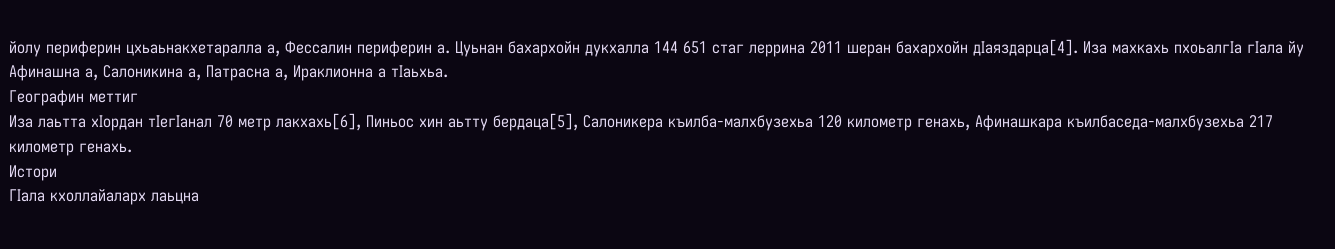йолу периферин цхьаьнакхетаралла а, Фессалин периферин а. Цуьнан бахархойн дукхалла 144 651 стаг леррина 2011 шеран бахархойн дӀаяздарца[4]. Иза махкахь пхоьалгӀа гӀала йу Афинашна а, Салоникина а, Патрасна а, Ираклионна а тӀаьхьа.
Географин меттиг
Иза лаьтта хӀордан тӀегӀанал 70 метр лакхахь[6], Пиньос хин аьтту бердаца[5], Салоникера къилба-малхбузехьа 120 километр генахь, Афинашкара къилбаседа-малхбузехьа 217 километр генахь.
Истори
ГӀала кхоллайаларх лаьцна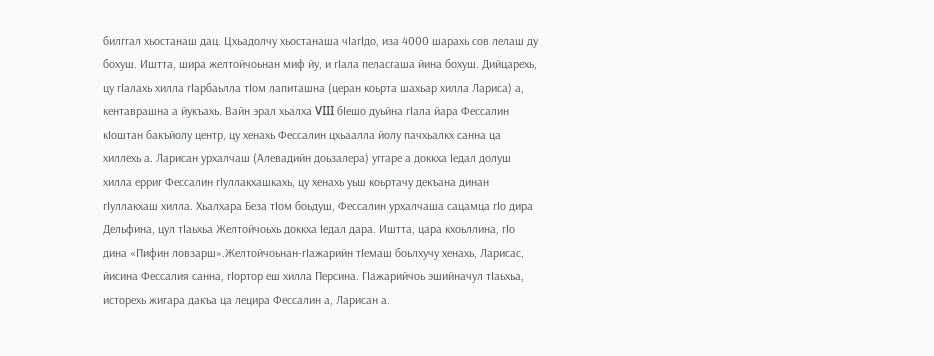билггал хьостанаш дац. Цхьадолчу хьостанаша чӀагӀдо, иза 4000 шарахь сов лелаш ду бохуш. Иштта, шира желтойчоьнан миф йу, и гӀала пеласгаша йина бохуш. Дийцарехь, цу гӀалахь хилла гӀарбаьлла тӀом лапиташна (церан коьрта шахьар хилла Лариса) а, кентаврашна а йукъахь. Вайн эрал хьалха VIII бӀешо дуьйна гӀала йара Фессалин кӀоштан бакъйолу центр, цу хенахь Фессалин цхьаалла йолу пачхьалкх санна ца хиллехь а. Ларисан урхалчаш (Алевадийн доьзалера) уггаре а доккха Ӏедал долуш хилла ерриг Фессалин гӀуллакхашкахь, цу хенахь уьш коьртачу декъана динан гӀуллакхаш хилла. Хьалхара Беза тӀом боьдуш, Фессалин урхалчаша сацамца гӀо дира Дельфина, цул тӀаьхьа Желтойчоьхь доккха Ӏедал дара. Иштта, цара кхоьллина, гӀо дина «Пифин ловзарш».Желтойчоьнан-гӀажарийн тӀемаш боьлхучу хенахь, Ларисас, йисина Фессалия санна, гӀортор еш хилла Персина. ГӀажарийчоь эшийначул тӀаьхьа, исторехь жигара дакъа ца лецира Фессалин а, Ларисан а.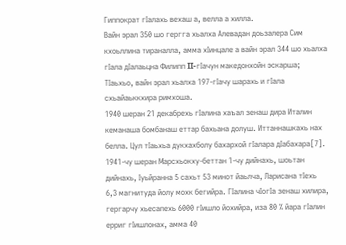Гиппократ гӀалахь вехаш а, велла а хилла.
Вайн эрал 350 шо гергга хьалха Алевадан доьзалера Сим кхоьллина тираналла, амма хӀинцале а вайн эрал 344 шо хьалха гӀала дӀалаьцна Филипп II-гӀачун македонхойн эскарша; ТӀаьхьо, вайн эрал хьалха 197-гӀачу шарахь и гӀала схьайаьккхира римхоша.
1940 шеран 21 декабрехь гӀалина хаъал зенаш дира Италин кеманаша бомбанаш еттар бахьана долуш. Иттаннашкахь нах белла. Цул тӀаьхьа дукхахболу бахархой гӀалара дӀабахара[7].
1941-чу шеран Марсхьокху-беттан 1-чу дийнахь, шоьтан дийнахь, Ӏуьйранна 5 сахьт 53 минот йаьлча, Ларисана тӀехь 6,3 магнитуда йолу мохк бегийра. ГӀалина чӀогӀа зенаш хилира, гергарчу хьесапехь 6000 гӀишло йохийра, иза 80 % йара гӀалин ерриг гӀишлонах, амма 40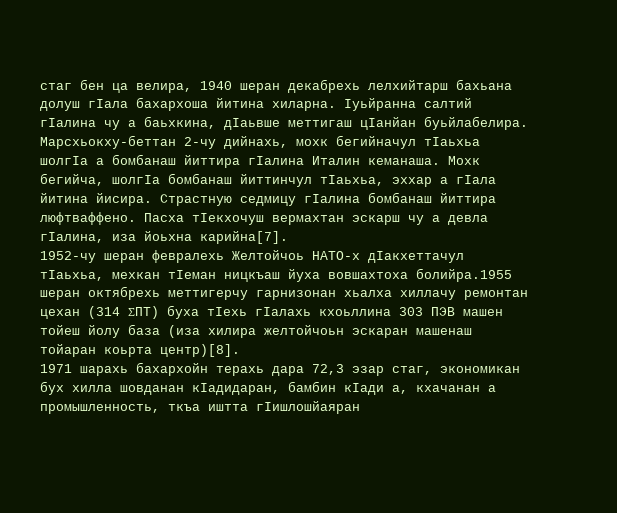стаг бен ца велира, 1940 шеран декабрехь лелхийтарш бахьана долуш гӀала бахархоша йитина хиларна. Ӏуьйранна салтий гӀалина чу а баьхкина, дӀаьвше меттигаш цӀанйан буьйлабелира. Марсхьокху-беттан 2-чу дийнахь, мохк бегийначул тӀаьхьа шолгӀа а бомбанаш йиттира гӀалина Италин кеманаша. Мохк бегийча, шолгӀа бомбанаш йиттинчул тӀаьхьа, эххар а гӀала йитина йисира. Страстную седмицу гӀалина бомбанаш йиттира люфтваффено. Пасха тӀекхочуш вермахтан эскарш чу а девла гӀалина, иза йоьхна карийна[7].
1952-чу шеран февралехь Желтойчоь НАТО-х дӀакхеттачул тӀаьхьа, мехкан тӀеман ницкъаш йуха вовшахтоха болийра.1955 шеран октябрехь меттигерчу гарнизонан хьалха хиллачу ремонтан цехан (314 ΣПТ) буха тӀехь гӀалахь кхоьллина 303 ПЭВ машен тойеш йолу база (иза хилира желтойчоьн эскаран машенаш тойаран коьрта центр)[8].
1971 шарахь бахархойн терахь дара 72,3 эзар стаг, экономикан бух хилла шовданан кӀадидаран, бамбин кӀади а, кхачанан а промышленность, ткъа иштта гӀишлошйаяран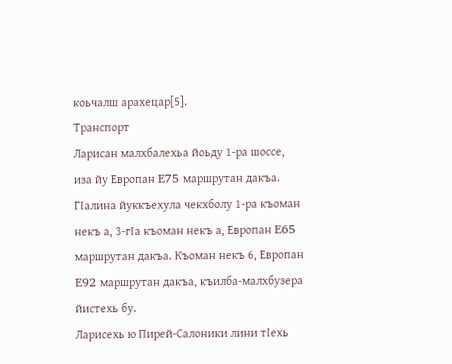коьчалш арахецар[5].
Транспорт
Ларисан малхбалехьа йоьду 1-ра шоссе, иза йу Европан E75 маршрутан дакъа. ГӀалина йуккъехула чекхболу 1-ра къоман некъ а, 3-гӀа къоман некъ а, Европан E65 маршрутан дакъа. Къоман некъ 6, Европан E92 маршрутан дакъа, къилба-малхбузера йистехь бу.
Ларисехь ю Пирей-Салоники лини тӀехь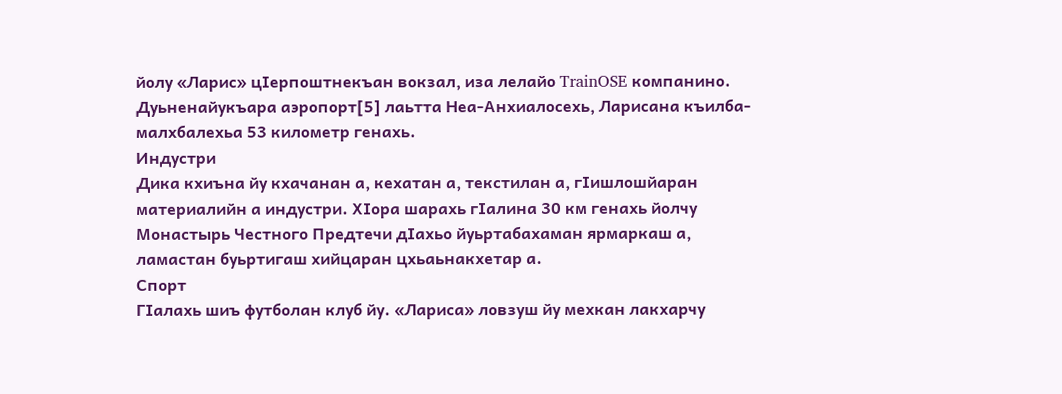йолу «Ларис» цӀерпоштнекъан вокзал, иза лелайо TrainOSE компанино.
Дуьненайукъара аэропорт[5] лаьтта Неа-Анхиалосехь, Ларисана къилба-малхбалехьа 53 километр генахь.
Индустри
Дика кхиъна йу кхачанан а, кехатан а, текстилан а, гӀишлошйаран материалийн а индустри. ХӀора шарахь гӀалина 30 км генахь йолчу Монастырь Честного Предтечи дӀахьо йуьртабахаман ярмаркаш а, ламастан буьртигаш хийцаран цхьаьнакхетар а.
Спорт
ГӀалахь шиъ футболан клуб йу. «Лариса» ловзуш йу мехкан лакхарчу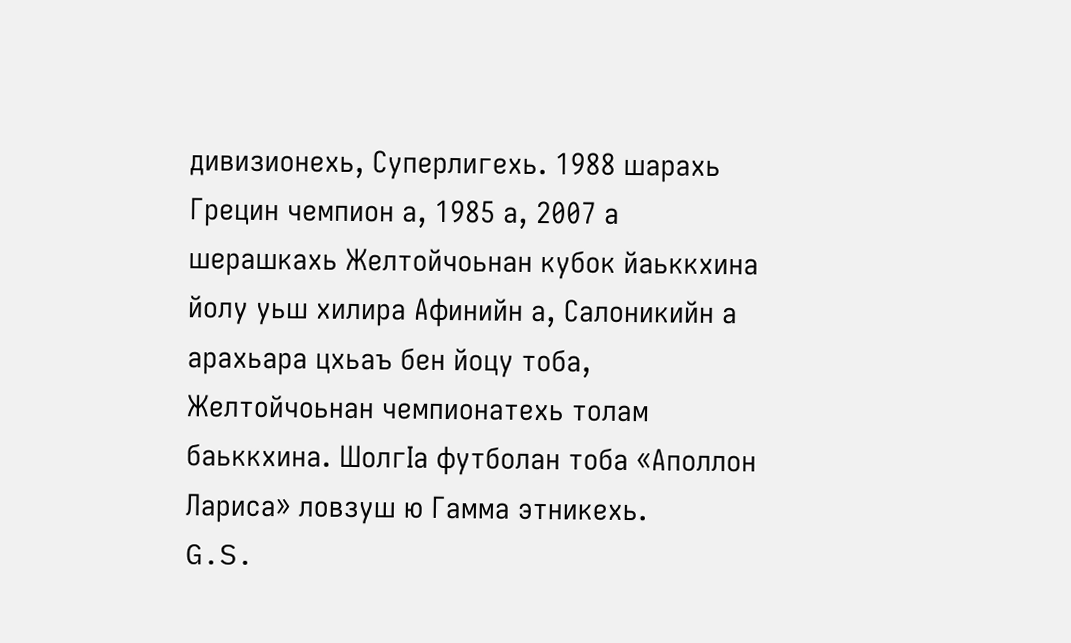дивизионехь, Суперлигехь. 1988 шарахь Грецин чемпион а, 1985 а, 2007 а шерашкахь Желтойчоьнан кубок йаьккхина йолу уьш хилира Афинийн а, Салоникийн а арахьара цхьаъ бен йоцу тоба, Желтойчоьнан чемпионатехь толам баьккхина. ШолгӀа футболан тоба «Аполлон Лариса» ловзуш ю Гамма этникехь.
G.S.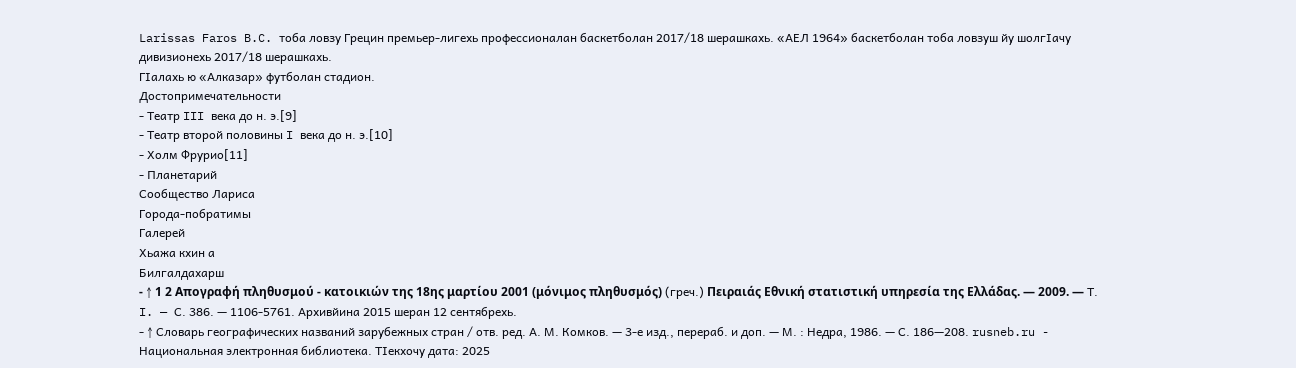Larissas Faros B.C. тоба ловзу Грецин премьер-лигехь профессионалан баскетболан 2017/18 шерашкахь. «АЕЛ 1964» баскетболан тоба ловзуш йу шолгӀачу дивизионехь 2017/18 шерашкахь.
ГӀалахь ю «Алказар» футболан стадион.
Достопримечательности
- Театр III века до н. э.[9]
- Театр второй половины I века до н. э.[10]
- Холм Фрурио[11]
- Планетарий
Сообщество Лариса
Города-побратимы
Галерей
Хьажа кхин а
Билгалдахарш
- ↑ 1 2 Απογραφή πληθυσμού - κατοικιών της 18ης μαρτίου 2001 (μόνιμος πληθυσμός) (греч.) Πειραιάς Εθνική στατιστική υπηρεσία της Ελλάδας. — 2009. — Т. I. — С. 386. — 1106-5761. Архивйина 2015 шеран 12 сентябрехь.
- ↑ Словарь географических названий зарубежных стран / отв. ред. А. М. Комков. — 3-е изд., перераб. и доп. — М. : Недра, 1986. — С. 186—208. rusneb.ru - Национальная электронная библиотека. ТӀекхочу дата: 2025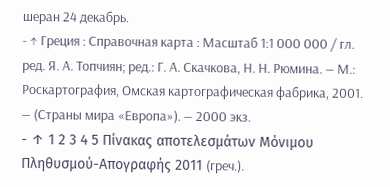шеран 24 декабрь.
- ↑ Греция : Справочная карта : Масштаб 1:1 000 000 / гл. ред. Я. А. Топчиян; ред.: Г. А. Скачкова, Н. Н. Рюмина. — М.: Роскартография, Омская картографическая фабрика, 2001. — (Страны мира «Европа»). — 2000 экз.
- ↑ 1 2 3 4 5 Πίνακας αποτελεσμάτων Μόνιμου Πληθυσμού-Απογραφής 2011 (греч.).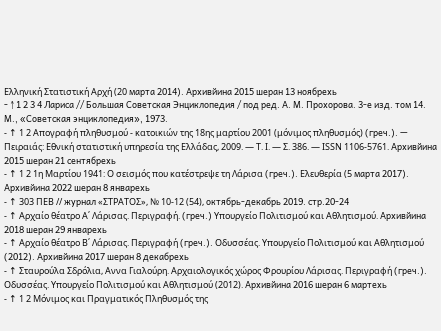Ελληνική Στατιστική Αρχή (20 марта 2014). Архивйина 2015 шеран 13 ноябрехь
- ↑ 1 2 3 4 Лариса // Большая Советская Энциклопедия / под ред. А. М. Прохорова. 3-е изд. том 14. М., «Советская энциклопедия», 1973.
- ↑ 1 2 Απογραφή πληθυσμού - κατοικιών της 18ης μαρτίου 2001 (μόνιμος πληθυσμός) (греч.). — Πειραιάς: Εθνική στατιστική υπηρεσία της Ελλάδας, 2009. — Τ. I. — Σ. 386. — ISSN 1106-5761. Архивйина 2015 шеран 21 сентябрехь
- ↑ 1 2 1η Μαρτίου 1941: Ο σεισμός που κατέστρεψε τη Λάρισα (греч.). Ελευθερία (5 марта 2017). Архивйина 2022 шеран 8 январехь
- ↑ 303 ΠΕΒ // журнал «ΣΤΡΑΤΟΣ», № 10-12 (54), октябрь-декабрь 2019. стр.20-24
- ↑ Αρχαίο θέατρο Α΄ Λάρισας. Περιγραφή. (греч.) Υπουργείο Πολιτισμού και Αθλητισμού. Архивйина 2018 шеран 29 январехь
- ↑ Αρχαίο θέατρο Β΄ Λάρισας. Περιγραφή (греч.). Οδυσσέας. Υπουργείο Πολιτισμού και Αθλητισμού (2012). Архивйина 2017 шеран 8 декабрехь
- ↑ Σταυρούλα Σδρόλια, Αννα Γιαλούρη. Αρχαιολογικός χώρος Φρουρίου Λάρισας. Περιγραφή (греч.). Οδυσσέας. Υπουργείο Πολιτισμού και Αθλητισμού (2012). Архивйина 2016 шеран 6 мартехь
- ↑ 1 2 Μόνιμος και Πραγματικός Πληθυσμός της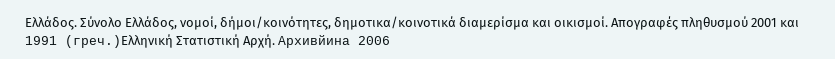Ελλάδος. Σύνολο Ελλάδος, νομοί, δήμοι/κοινότητες, δημοτικα/κοινοτικά διαμερίσμα και οικισμοί. Απογραφές πληθυσμού 2001 και 1991 (греч.)Ελληνική Στατιστική Αρχή. Архивйина 2006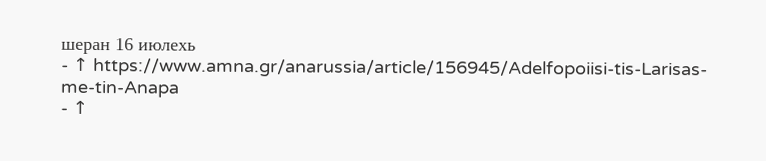шеран 16 июлехь
- ↑ https://www.amna.gr/anarussia/article/156945/Adelfopoiisi-tis-Larisas-me-tin-Anapa
- ↑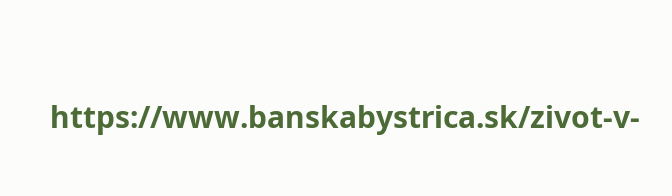https://www.banskabystrica.sk/zivot-v-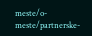meste/o-meste/partnerske-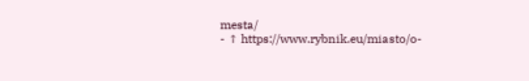mesta/
- ↑ https://www.rybnik.eu/miasto/o-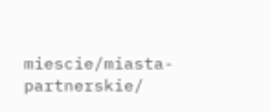miescie/miasta-partnerskie/